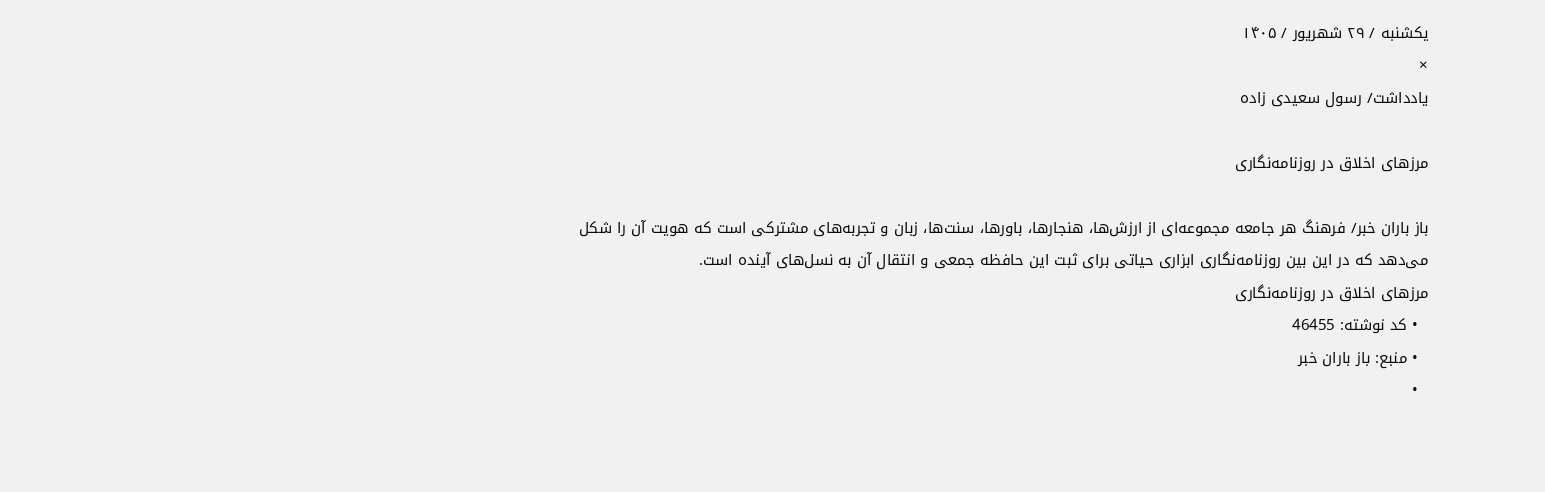یکشنبه / ۲۹ شهریور / ۱۴۰۵
×
یادداشت/ رسول سعیدی زاده

مرزهای اخلاق در روزنامه‌نگاری

باز باران خبر/ فرهنگ هر جامعه مجموعه‌ای از ارزش‌ها، هنجارها، باورها، سنت‌ها، زبان و تجربه‌های مشترکی است که هویت آن را شکل می‌دهد که در این بین روزنامه‌نگاری ابزاری حیاتی برای ثبت این حافظه جمعی و انتقال آن به نسل‌های آینده است.
مرزهای اخلاق در روزنامه‌نگاری
  • کد نوشته: 46455
  • منبع: باز باران خبر
  •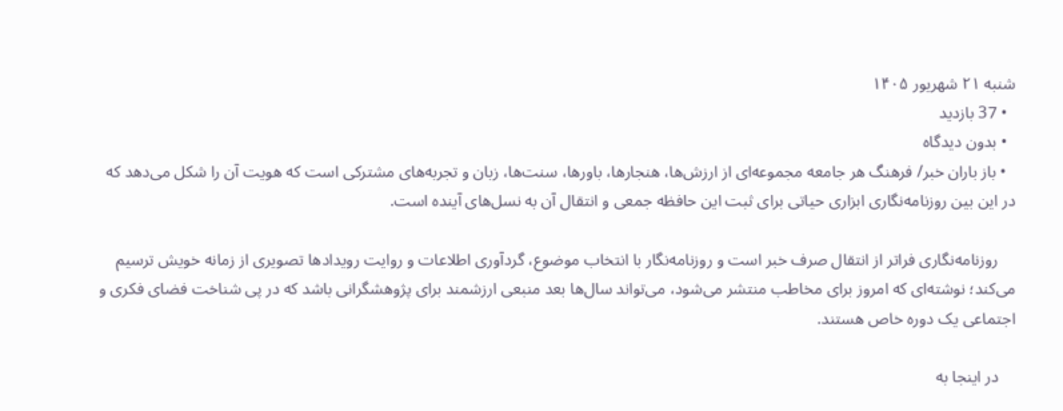شنبه ۲۱ شهریور ۱۴۰۵
  • 37 بازدید
  • بدون دیدگاه
  • باز باران خبر/ فرهنگ هر جامعه مجموعه‌ای از ارزش‌ها، هنجارها، باورها، سنت‌ها، زبان و تجربه‌های مشترکی است که هویت آن را شکل می‌دهد که در این بین روزنامه‌نگاری ابزاری حیاتی برای ثبت این حافظه جمعی و انتقال آن به نسل‌های آینده است.

    روزنامه‌نگاری فراتر از انتقال صرف خبر است و روزنامه‌نگار با انتخاب موضوع، گردآوری اطلاعات و روایت رویدادها تصویری از زمانه‌ خویش ترسیم می‌کند؛ نوشته‌ای که امروز برای مخاطب منتشر می‌شود، می‌تواند سال‌ها بعد منبعی ارزشمند برای پژوهشگرانی باشد که در پی شناخت فضای فکری و اجتماعی یک دوره‌ خاص هستند.

    در اینجا به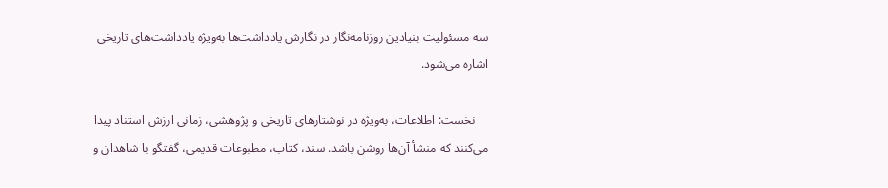سه مسئولیت بنیادین روزنامه‌نگار در نگارش یادداشت‌ها به‌ویژه یادداشت‌های تاریخی اشاره می‌شود.

    نخست: اطلاعات، به‌ویژه در نوشتارهای تاریخی و پژوهشی، زمانی ارزش استناد پیدا می‌کنند که منشأ آن‌ها روشن باشد. سند، کتاب، مطبوعات قدیمی، گفتگو با شاهدان و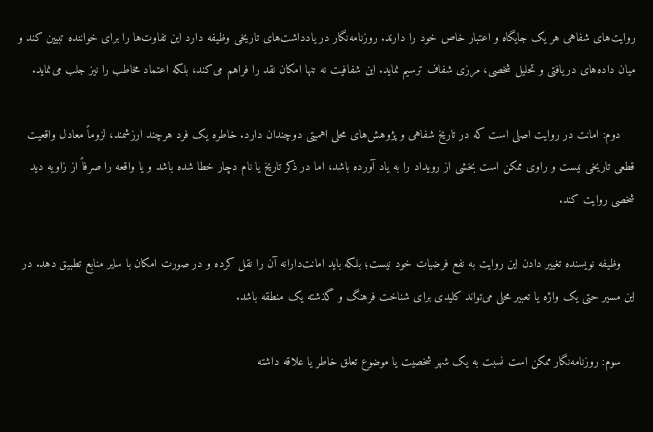روایت‌های شفاهی هر یک جایگاه و اعتبار خاص خود را دارند. روزنامه‌نگار در یادداشت‌های تاریخی وظیفه دارد این تفاوت‌ها را برای خواننده تبیین کند و میان داده‌های دریافتی و تحلیل شخصی، مرزی شفاف ترسیم نماید. این شفافیت نه تنها امکان نقد را فراهم می‌کند، بلکه اعتماد مخاطب را نیز جلب می‌نماید.

    دوم: امانت در روایت اصلی است که در تاریخ شفاهی و پژوهش‌های محلی اهمیتی دوچندان دارد. خاطره‌ یک فرد هرچند ارزشمند، لزوماً معادل واقعیت قطعی تاریخی نیست و راوی ممکن است بخشی از رویداد را به یاد آورده باشد، اما در ذکر تاریخ یا نام دچار خطا شده باشد و یا واقعه را صرفاً از زاویه‌ دید شخصی روایت کند.

    وظیفه نویسنده تغییر دادن این روایت به نفع فرضیات خود نیست؛ بلکه باید امانت‌دارانه آن را نقل کرده و در صورت امکان با سایر منابع تطبیق دهد. در این مسیر حتی یک واژه یا تعبیر محلی می‌تواند کلیدی برای شناخت فرهنگ و گذشته‌ یک منطقه باشد.

    سوم: روزنامه‌نگار ممکن است نسبت به یک شهر شخصیت یا موضوع تعلق خاطر یا علاقه داشته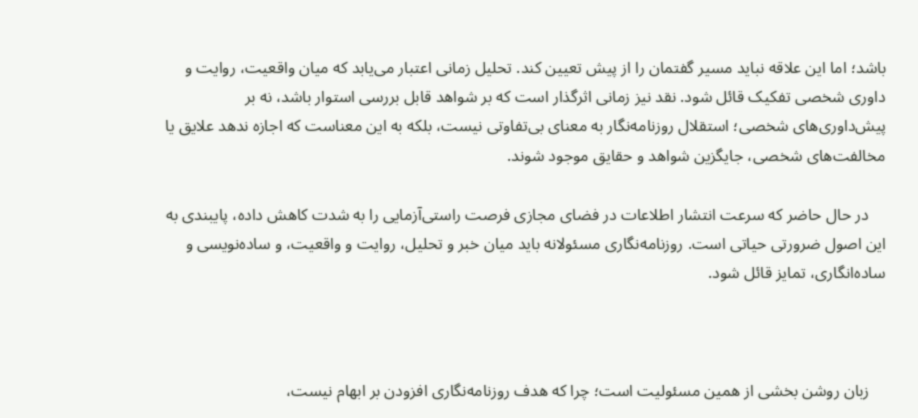باشد؛ اما این علاقه نباید مسیر گفتمان را از پیش تعیین کند. تحلیل زمانی اعتبار می‌یابد که میان واقعیت، روایت و داوری شخصی تفکیک قائل شود. نقد نیز زمانی اثرگذار است که بر شواهد قابل بررسی استوار باشد، نه بر پیش‌داوری‌های شخصی؛ استقلال روزنامه‌نگار به معنای بی‌تفاوتی نیست، بلکه به این معناست که اجازه ندهد علایق یا مخالفت‌های شخصی، جایگزین شواهد و حقایق موجود شوند.

    در حال حاضر که سرعت انتشار اطلاعات در فضای مجازی فرصت راستی‌آزمایی را به شدت کاهش داده، پایبندی به این اصول ضرورتی حیاتی است. روزنامه‌نگاری مسئولانه باید میان خبر و تحلیل، روایت و واقعیت، و ساده‌نویسی و ساده‌انگاری، تمایز قائل شود.



    زبان روشن بخشی از همین مسئولیت است؛ چرا که هدف روزنامه‌نگاری افزودن بر ابهام نیست،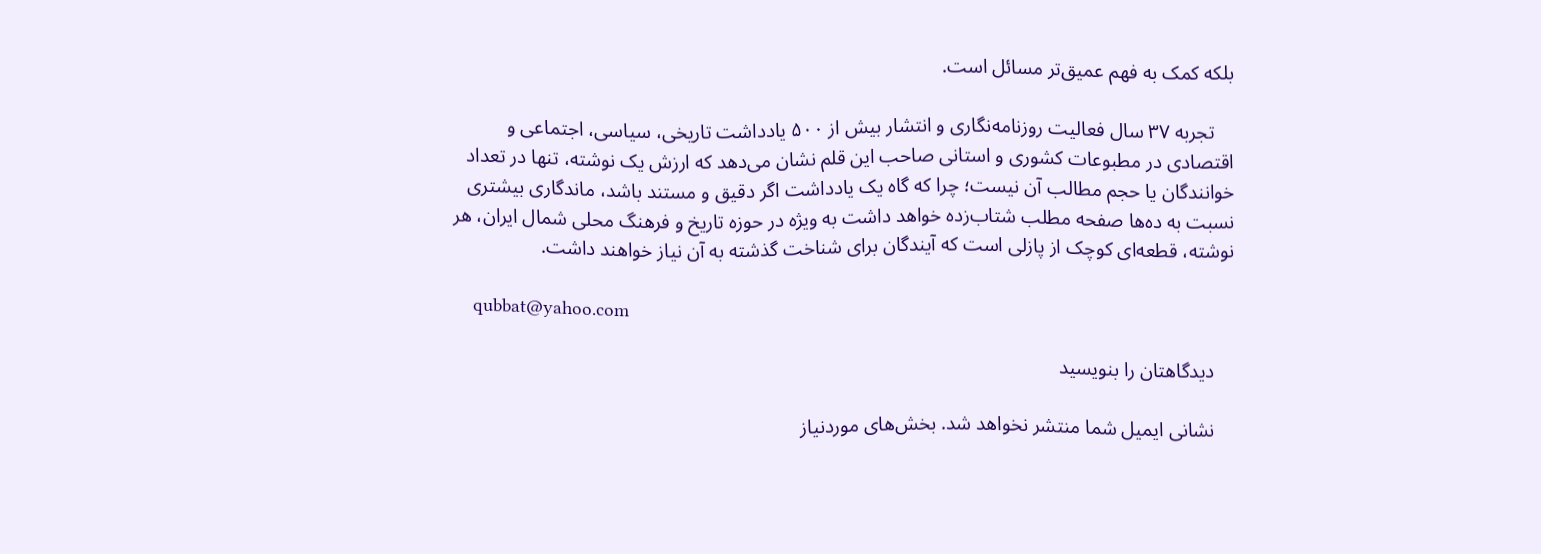بلکه کمک به فهم عمیق‌تر مسائل است.

    تجربه ۳۷ سال فعالیت روزنامه‌نگاری و انتشار بیش از ۵۰۰ یادداشت تاریخی، سیاسی، اجتماعی و اقتصادی در مطبوعات کشوری و استانی صاحب این قلم نشان می‌دهد که ارزش یک نوشته، تنها در تعداد خوانندگان یا حجم مطالب آن نیست؛ چرا که گاه یک یادداشت اگر دقیق و مستند باشد، ماندگاری بیشتری نسبت به ده‌ها صفحه مطلب شتاب‌زده خواهد داشت به‌ ویژه در حوزه‌ تاریخ و فرهنگ محلی شمال ایران، هر نوشته، قطعه‌ای کوچک از پازلی است که آیندگان برای شناخت گذشته به آن نیاز خواهند داشت.

    qubbat@yahoo.com

    دیدگاهتان را بنویسید

    نشانی ایمیل شما منتشر نخواهد شد. بخش‌های موردنیاز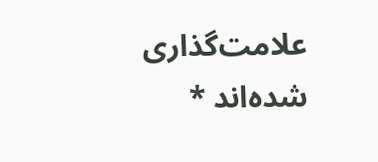علامت‌گذاری شده‌اند *